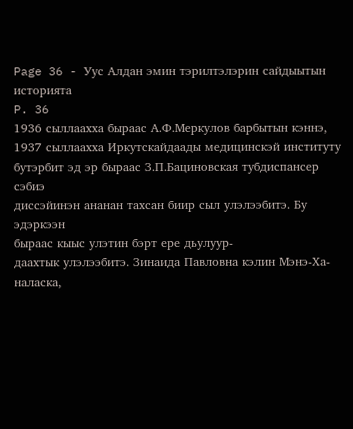Page 36 - Уус Алдан эмин тэрилтэлэрин сайдыытын историята
P. 36
1936 сыллаахха быраас А.Ф.Меркулов барбытын кэннэ,
1937 сыллаахха Иркутскайдаады медицинскэй институту
бутэрбит эд эр быраас З.П.Бациновская тубдиспансер сэбиэ
диссэйинэн ананан тахсан биир сыл улэлээбитэ. Бу эдэркээн
быраас кыыс улэтин бэрт ере дьулуур-
даахтык улэлээбитэ. Зинаида Павловна кэлин Мэнэ-Ха-
наласка,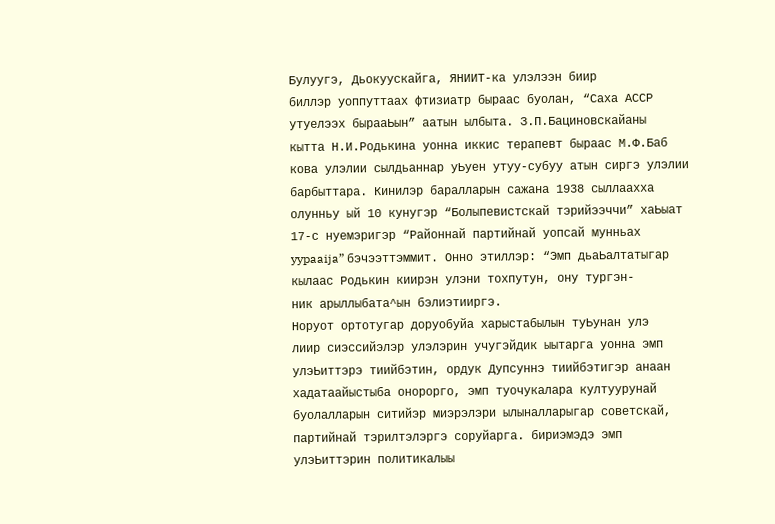Булуугэ, Дьокуускайга, ЯНИИТ-ка улэлээн биир
биллэр уоппуттаах фтизиатр быраас буолан, “Саха АССР
утуелээх бырааЬын” аатын ылбыта. З.П.Бациновскайаны
кытта Н.И.Родькина уонна иккис терапевт быраас М.Ф.Баб
кова улэлии сылдьаннар уЬуен утуу-субуу атын сиргэ улэлии
барбыттара. Кинилэр баралларын сажана 1938 сыллаахха
олунньу ый 10 кунугэр “Болыпевистскай тэрийээччи” хаЬыат
17-с нуемэригэр “Районнай партийнай уопсай мунньах
yypaaija” бэчээттэммит. Онно этиллэр: “Эмп дьаЬалтатыгар
кылаас Родькин киирэн улэни тохпутун, ону тургэн-
ник арыллыбата^ын бэлиэтииргэ.
Норуот ортотугар доруобуйа харыстабылын туЬунан улэ
лиир сиэссийэлэр улэлэрин учугэйдик ыытарга уонна эмп
улэЬиттэрэ тиийбэтин, ордук Дупсуннэ тиийбэтигэр анаан
хадатаайыстыба онорорго, эмп туочукалара култуурунай
буолалларын ситийэр миэрэлэри ылыналларыгар советскай,
партийнай тэрилтэлэргэ соруйарга. бириэмэдэ эмп
улэЬиттэрин политикалыы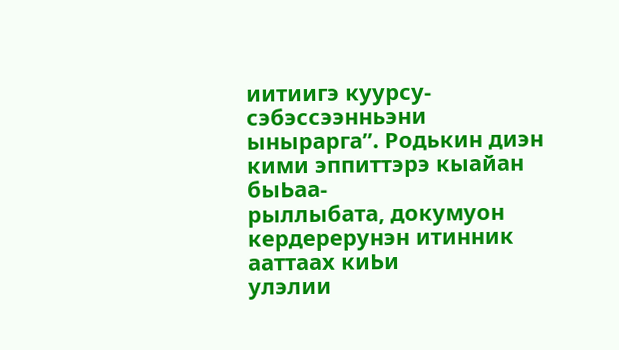иитиигэ куурсу-сэбэссээнньэни
ынырарга”. Родькин диэн кими эппиттэрэ кыайан быЬаа-
рыллыбата, докумуон кердерерунэн итинник ааттаах киЬи
улэлии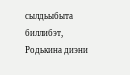сылдьыбыта биллибэт, Родькина диэни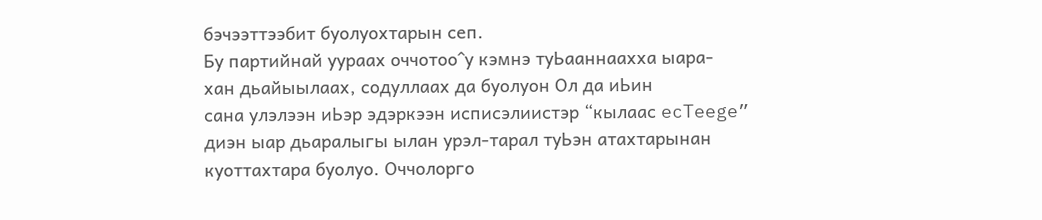бэчээттээбит буолуохтарын сеп.
Бу партийнай уураах оччотоо^у кэмнэ туЬааннаахха ыара-
хан дьайыылаах, содуллаах да буолуон Ол да иЬин
сана улэлээн иЬэр эдэркээн исписэлиистэр “кылаас ecTeege”
диэн ыар дьаралыгы ылан урэл-тарал туЬэн атахтарынан
куоттахтара буолуо. Оччолорго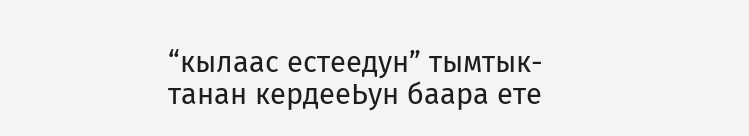“кылаас естеедун” тымтык-
танан кердееЬун баара ете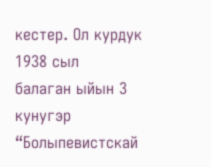кестер. Ол курдук 1938 сыл
балаган ыйын 3 кунугэр “Болыпевистскай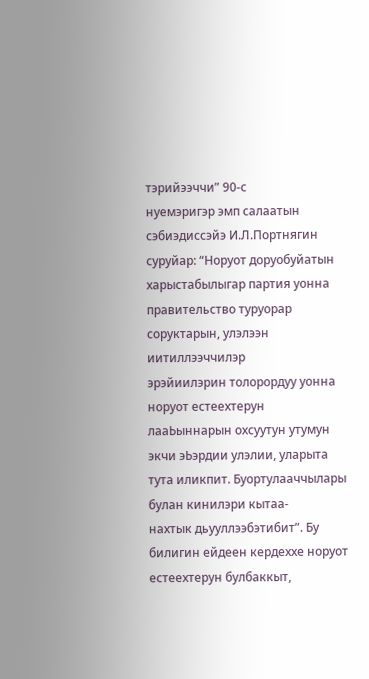тэрийээччи” 90-с
нуемэригэр эмп салаатын сэбиэдиссэйэ И.Л.Портнягин
суруйар: “Норуот доруобуйатын харыстабылыгар партия уонна
правительство туруорар соруктарын, улэлээн иитиллээччилэр
эрэйиилэрин толорордуу уонна норуот естеехтерун
лааЬыннарын охсуутун утумун экчи эЬэрдии улэлии, уларыта
тута иликпит. Буортулааччылары булан кинилэри кытаа-
нахтык дьууллээбэтибит”. Бу билигин ейдеен кердеххе норуот
естеехтерун булбаккыт,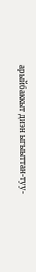арыйбаккыт диэн ыгыыттан-туу-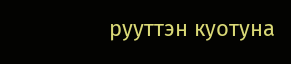рууттэн куотуна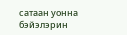сатаан уонна бэйэлэрин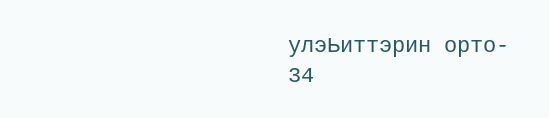улэЬиттэрин орто-
34